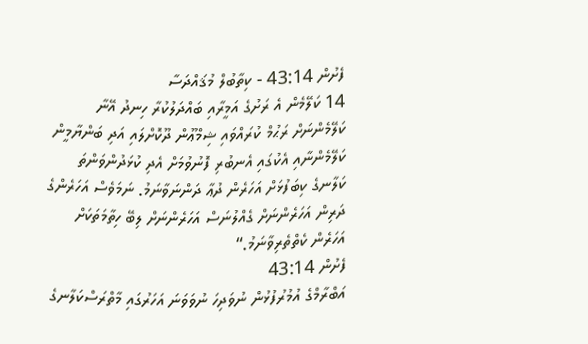ފެށުން 43:14 - ކިތާބުލް މުޤައްދަސާ
14 ކަލޭމެން އެ ރަށުގެ އަމީރާއި ބައްދަލުކުރާ ހިނދު އޭނާ ކަލޭމެންނަށް ރަޙުމް ކުރައްވައި ޝިމްޢޫން ދޫކޮށްލައި އަދި ބަންޔާމީން ކަލޭމެންނާއި އެކުގައި އެނބުރި ފޮނުވުމަށް އެދި ކުޅަދުންވަންތަ ކަލާނގެ ކިބަފުޅަށް އަހަރެން ދުޢާ ދަންނަވާނަމު. ނަމަވެސް އަހަރެންގެ ދަރިން އަހަރެންނަށް ގެއްލުނަސް އަހަރެންނަށް ލިބޭ ހިތާމަތަކަށް އަހަރެން ކެތްތެރިވާނަމު.“
ފެށުން 43:14
އަބްރާމްގެ އުމުރުފުޅުން ނުވަދިހަ ނުވަވަނަ އަހަރުގައި މާތްރަސްކަލާނގެ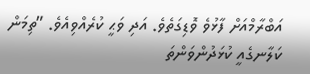އަބްރާމްއަށް ފާޅުވެ ވޮޑިގަތެވެ. އަދި ވަޙީ ކުރެއްވިއެވެ. ”ތިމަން ކަލާނގެއީ ކުޅަދުންވަންތަ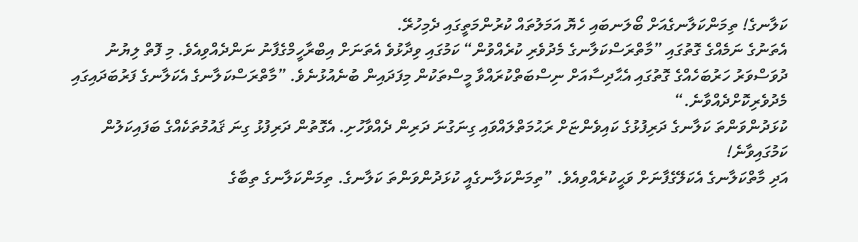ކަލާނގެ! ތިމަންކަލާނގެއަށް ބޯލަނބައި ހެޔޮ އަމަލުތައް ކުރުންމަތީގައި ދެމިހުރޭ.
އެތަނުގެ ނަމެއްގެ ގޮތުގައި ”މާތްރަސްކަލާނގެ މެދުވެރި ކުރެއްވުން“ ކަމުގައި ވިދާޅުވެ އެތަނަށް އިބްރާހީމްގެފާނު ނަންދެއްވިއެވެ. މި ފޮތް ލިޔުނު ދުވަސްވަރު ހަރުބަހެއްގެ ގޮތުގައި އެޙާދިސާއަށް ނިސްބަތްކުރައްވާ މީސްތަކުން މިފަދައިން ބުނެއުޅުނެވެ. ”މާތްރަސްކަލާނގެ އެކަލާނގެ ފަރުބަދައިގައި މެދުވެރިކޮށްދެއްވާނެ.“
ކުޅަދުންވަންތަ ކަލާނގެ ދަރިފުޅުގެ ކައިވެންޏަށް ރަޙުމަތްލައްވައި ގިނަގުނަ ދަރިން ދެއްވާހުށި. އެގޮތުން ދަރިފުޅު ގިނަ ޤައުމުތަކެއްގެ ބަފައިކަލުން ކަމުގައިވާނެ!
އަދި މާތްކަލާނގެ އެކަލޭގެފާނަށް ވަޙީކުރެއްވިއެވެ. ”ތިމަންކަލާނގެއީ ކުޅަދުންވަންތަ ކަލާނގެ. ތިމަންކަލާނގެ ތިބާގެ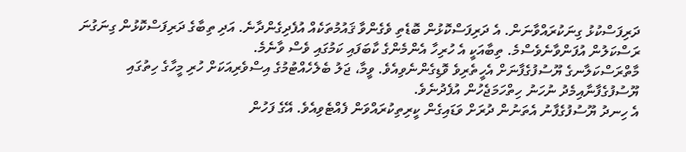ދަރިފަސްކުޅު ގިނަކުރައްވާނަން. އެ ދަރިފަސްކޮޅުން ބޮޑެތި ވެގެންވާ ޤައުމުތަކެއް އުފެދިގެންދާނެ. އަދި ތިބާގެ ދަރިފަސްކޮޅުން ގިނަގުނަ ރަސްކަލުން އުފަންވާނެވެސްމެ. ތިބާއަކީ އެ ހުރިހާ އެންމެންގެ ކާބަފައި ކަމުގައި ވެސް ވާނެމެ.
މާތްރަސްކަލާނގެ ޔޫސުފުގެފާނަށް އެހީތެރިވެ ވޮޑިގެންނެވިއެވެ. ވީމާ، ޖަލު ބެލެހެއްޓުމުގެ އިސްވެރިއަކަށް ހުރި މީހާގެ ހިތުގައި ޔޫސުފުގެފާނާއިމެދު ނުހަނު ހިތްހަމަޖެހުން އުފެދުނެވެ.
އެ ހިނދު ޔޫސުފުގެފާނު އެތަނުން ދުރަށް ވަޑައިގެން ކީރިތިކުރައްވަން ފެއްޓެވިއެވެ. އޭގެ ފަހުން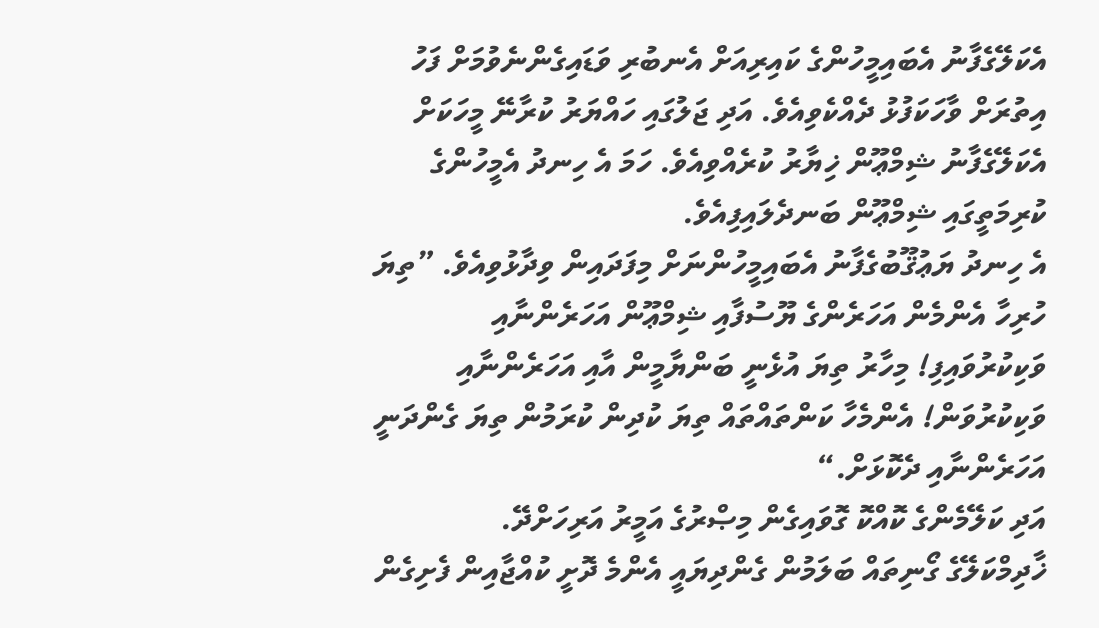އެކަލޭގެފާނު އެބައިމީހުންގެ ކައިރިއަށް އެނބުރި ވަޑައިގެންނެވުމަށް ފަހު އިތުރަށް ވާހަކަފުޅު ދެއްކެވިއެވެ. އަދި ޖަލުގައި ހައްޔަރު ކުރާނޭ މީހަކަށް އެކަލޭގެފާނު ޝިމްޢޫން ޚިޔާރު ކުރެއްވިއެވެ. ހަމަ އެ ހިނދު އެމީހުންގެ ކުރިމަތީގައި ޝިމްޢޫން ބަނދެލައިފިއެވެ.
އެ ހިނދު ޔަޢުޤޫބުގެފާނު އެބައިމީހުންނަށް މިފަދައިން ވިދާޅުވިއެވެ. ”ތިޔަ ހުރިހާ އެންމެން އަހަރެންގެ ޔޫސުފާއި ޝިމްޢޫން އަހަރެންނާއި ވަކިކުރުވައިފި! މިހާރު ތިޔަ އުޅެނީ ބަންޔާމީން އާއި އަހަރެންނާއި ވަކިކުރުވަން! އެންމެހާ ކަންތައްތައް ތިޔަ ކުދިން ކުރަމުން ތިޔަ ގެންދަނީ އަހަރެންނާއި ދެކޮޅަށް.“
އަދި ކަލޭމެންގެ ކޮއްކޮ ގޮވައިގެން މިޞްރުގެ އަމީރު އަރިހަށްދޭ.
ޚާދިމްކަލޭގެ ގޯނިތައް ބަލަމުން ގެންދިޔައީ އެންމެ ދޮށީ ކުއްޖާއިން ފެށިގެން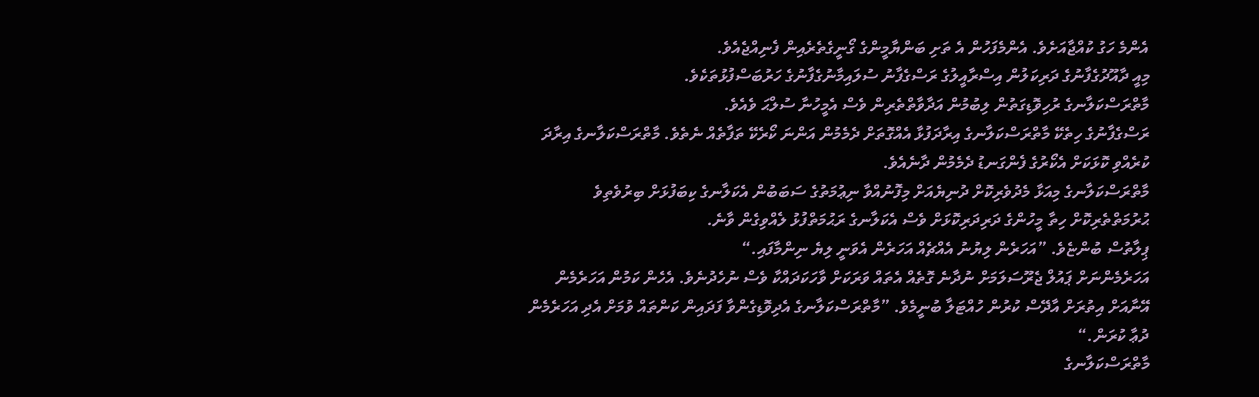އެންމެ ހަގު ކުއްޖާއަށެވެ. އެންމެފަހުން އެ ތަށި ބަންޔާމީންގެ ގޯނީގެތެރެއިން ފެނިއްޖެއެވެ.
މިއީ ދާއޫދުގެފާނުގެ ދަރިކަލުން އިސްރާއީލުގެ ރަސްގެފާނު ސުލައިމާނުގެފާނުގެ ހަރުބަސްފުޅުތަކެވެ.
މާތްރަސްކަލާނގެ ރުހިވޮޑިގަތުން ލިބުމުން އަދާވާތްތެރިން ވެސް އެމީހުނާ ސުލްޙަ ވެއެވެ.
ރަސްގެފާނުގެ ހިތެކޭ މާތްރަސްކަލާނގެ އިރާދަފުޅާ އެއްގޮތަށް ދެމެމުން އަންނަ ކޯރެކޭ ތަފާތެއް ނެތެވެ. މާތްރަސްކަލާނގެ އިރާދަ ކުރެއްވި ކޮޅަކަށް އެކޯރުގެ ފެންގަނޑު ދެމެމުން ދާނެއެވެ.
މާތްރަސްކަލާނގެ މިއަޅާ މެދުވެރިކޮށް ދުނިޔެއަށް މިފޮނުއްވާ ނިޢުމަތުގެ ސަބަބުން އެކަލާނގެ ކިބަފުޅަށް ބިރުވެތިވެ ޙުރުމަތްތެރިކޮށް ހިތާ މީހުންގެ ދަރިދަރިކޮޅަށް ވެސް އެކަލާނގެ ރަޙުމަތްފުޅު ލެއްވިގެން ވާނެ.
ޕިލާތުސް ބުންޏެވެ. ”އަހަރެން ލިޔުނު އެއްޗެއް އަހަރެން އެވަނީ ލިޔެ ނިންމާފައި.“
އަހަރެމެންނަށް ޕައުލް ޖެރޫސަލަމަށް ނުދާނެ ގޮތެއް އެތައް ވަރަކަށް ވާހަކަދައްކާ ވެސް ނުހެދުނެވެ. އެހެން ކަމުން އަހަރެމެން އޭނާއަށް އިތުރަށް އާދޭސް ކުރުން ހުއްޓަލާ ބުނީމެވެ. ”މާތްރަސްކަލާނގެ އެދިވޮޑިގެންވާ ފަދައިން ކަންތައް ވުމަށް އެދި އަހަރެމެން ދުޢާ ކުރަން.“
މާތްރަސްކަލާނގެ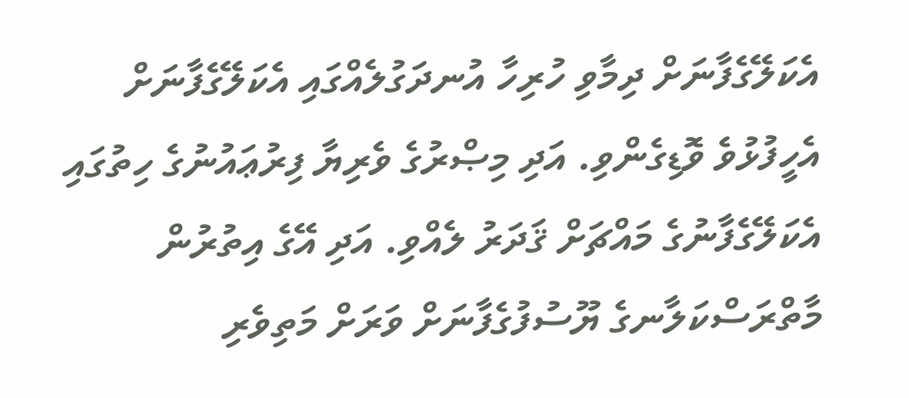އެކަލޭގެފާނަށް ދިމާވި ހުރިހާ އުނދަގުލެއްގައި އެކަލޭގެފާނަށް އެހީފުޅުވެ ވޮޑިގެންވި. އަދި މިޞްރުގެ ވެރިޔާ ފިރުޢައުނުގެ ހިތުގައި އެކަލޭގެފާނުގެ މައްޗަށް ޤަދަރު ލެއްވި. އަދި އޭގެ އިތުރުން މާތްރަސްކަލާނގެ ޔޫސުފުގެފާނަށް ވަރަށް މަތިވެރި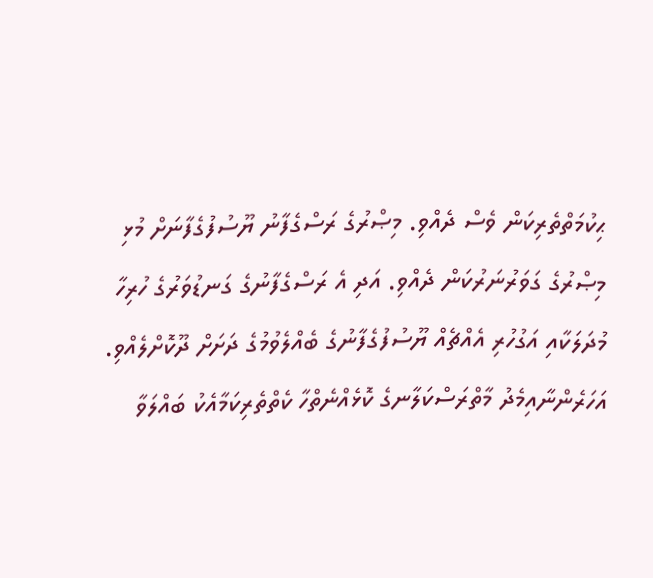ޙިކުމަތްތެރިކަން ވެސް ދެއްވި. މިޞްރުގެ ރަސްގެފާނު ޔޫސުފުގެފާނަށް މުޅި މިޞްރުގެ ގަވަރުނަރުކަން ދެއްވި. އަދި އެ ރަސްގެފާނުގެ ގަނޑުވަރުގެ ހުރިހާ މުދަލަކާއި އަގުހުރި އެއްޗެއް ޔޫސުފުގެފާނުގެ ބެއްލެވުމުގެ ދަށަށް ދޫކޮށްލެއްވި.
އަހަރެންނާއިމެދު މާތްރަސްކަލާނގެ ކޮޅެއްނެތްހާ ކެތްތެރިކަމާއެކު ބައްލަވާ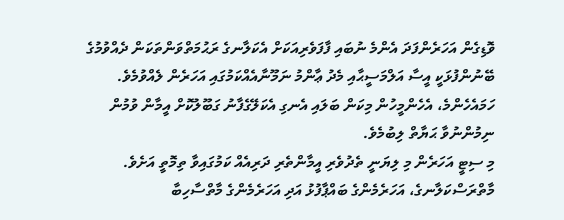ވޮޑިގެން އަހަރެންފަދަ އެންމެ ނުބައި ފާފަވެރިއަކަށް އެކަލާނގެ ރަޙުމަތްވަންތަކަން ދެއްވުމުގެ ބޭނުންފުޅަކީ އީސާ އަލްމަސީޙާއި މެދު ޢާންމު ނަމޫނާއެއްކަމުގައި އަހަރެން ލެއްވުމެވެ. ހަމައެހެންމެ، އެހެންމީހުން މިކަން ބަލައި އެނގި އެކަލޭގެފާނު ގަބޫލުކޮށް އީމާން ވުމުން ނިމުންނުވާ ޙަޔާތް ލިބުމެވެ.
މި ސިޓީ އަހަރެން މި ލިޔަނީ ތެދުވެރި އީމާންތެރި ދަރިއެއް ކަމުގައިވާ ތިމޮތީ އަށެވެ. މާތްރަސްކަލާނގެ، އަހަރެމެންގެ ބައްޕާފުޅު އަދި އަހަރެމެންގެ މާތްސާހިބާ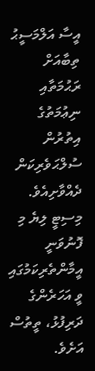އީސާ އަލްމަސީޙު ތިބާއަށް ރަޙުމަތާއި ނިޢުމަތުގެ އިތުރުން ސުލްޙަވެރިކަން ދެއްވާށިއެވެ.
މިސިޓީ ލިޔެ މި ފޮނުވަނީ އީމާންތެރިކަމުގައި ވީ އަހަރެންގެ ދަރިފުޅު، ތީތުސް އަށެވެ.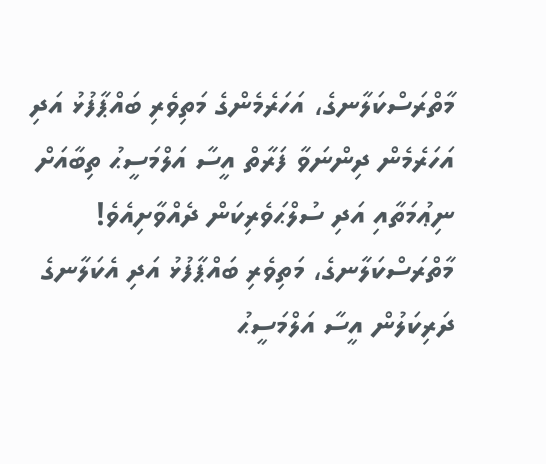މާތްރަސްކަލާނގެ، އަހަރެމެންގެ މަތިވެރި ބައްޕާފުޅު އަދި އަހަރެމެން ދިންނަވާ ފަރާތް އީސާ އަލްމަސީޙު ތިބާއަށް ނިޢުމަތާއި އަދި ސުލްޙަވެރިކަން ދެއްވާށިއެވެ!
މާތްރަސްކަލާނގެ، މަތިވެރި ބައްޕާފުޅު އަދި އެކަލާނގެ ދަރިކަލުން އީސާ އަލްމަސީޙު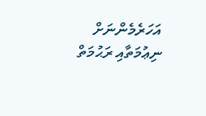އަހަރެމެންނަށް ނިޢުމަތާއި ރަޙުމަތް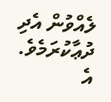ލެއްވުން އެދި ދުޢާކުރަމެވެ. އެ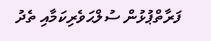ފަރާތްޕުޅުން ސުލްޙަވެރިކަމާއި ތެދު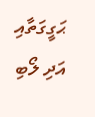ޙަގީގަތާއި އަދި ލޯބި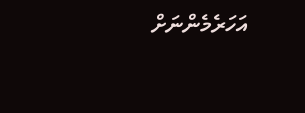އަހަރެމެންނަށް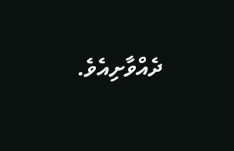ދެއްވާށިއެވެ.